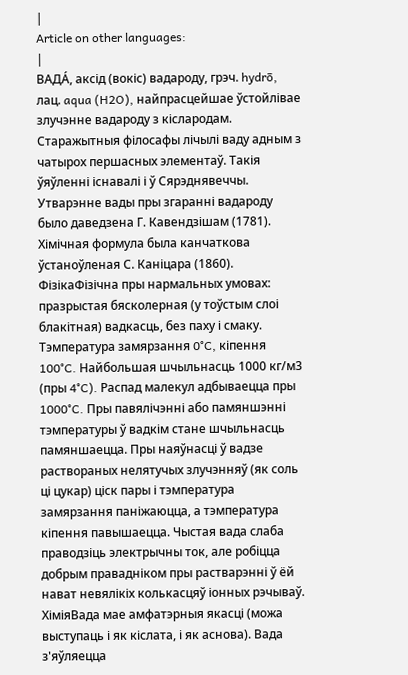|
Article on other languages:
|
ВАДА́, аксід (вокіс) вадароду, грэч. hydrō, лац. aqua (H2O), найпрасцейшае ўстойлівае злучэнне вадароду з кіслародам. Старажытныя філосафы лічылі ваду адным з чатырох першасных элементаў. Такія ўяўленні існавалі і ў Сярэднявеччы. Утварэнне вады пры згаранні вадароду было даведзена Г. Кавендзішам (1781). Хімічная формула была канчаткова ўстаноўленая С. Каніцара (1860). ФізікаФізічна пры нармальных умовах: празрыстая бясколерная (у тоўстым слоі блакітная) вадкасць, без паху і смаку. Тэмпература замярзання 0°C, кіпення 100°C. Найбольшая шчыльнасць 1000 кг/м3 (пры 4°C). Распад малекул адбываецца пры 1000°C. Пры павялічэнні або памяншэнні тэмпературы ў вадкім стане шчыльнасць памяншаецца. Пры наяўнасці ў вадзе раствораных нелятучых злучэнняў (як соль ці цукар) ціск пары і тэмпература замярзання паніжаюцца, а тэмпература кіпення павышаецца. Чыстая вада слаба праводзіць электрычны ток, але робіцца добрым правадніком пры растварэнні ў ёй нават невялікіх колькасцяў іонных рэчываў. ХіміяВада мае амфатэрныя якасці (можа выступаць і як кіслата, і як аснова). Вада з'яўляецца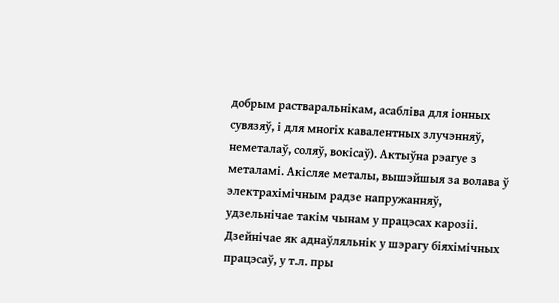добрым растваральнікам, асабліва для іонных сувязяў, і для многіх кавалентных злучэнняў, неметалаў, соляў, вокісаў). Актыўна рэагуе з металамі. Акісляе металы, вышэйшыя за волава ў электрахімічным радзе напружанняў, удзельнічае такім чынам у працэсах карозіі. Дзейнічае як аднаўляльнік у шэрагу біяхімічных працэсаў, у т.л. пры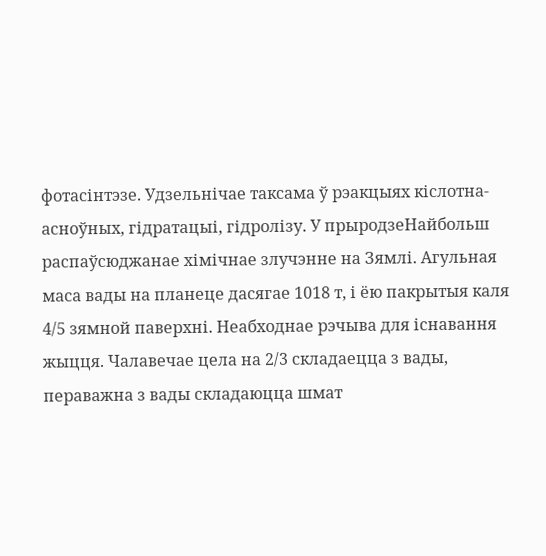фотасінтэзе. Удзельнічае таксама ў рэакцыях кіслотна-асноўных, гідратацыі, гідролізу. У прыродзеНайбольш распаўсюджанае хімічнае злучэнне на Зямлі. Агульная маса вады на планеце дасягае 1018 т, і ёю пакрытыя каля 4/5 зямной паверхні. Неабходнае рэчыва для існавання жыцця. Чалавечае цела на 2/3 складаецца з вады, пераважна з вады складаюцца шмат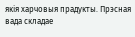якія харчовыя прадукты. Прэсная вада складае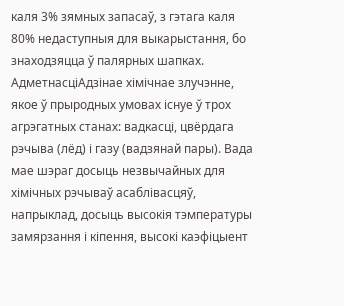каля 3% зямных запасаў, з гэтага каля 80% недаступныя для выкарыстання, бо знаходзяцца ў палярных шапках. АдметнасціАдзінае хімічнае злучэнне, якое ў прыродных умовах існуе ў трох агрэгатных станах: вадкасці, цвёрдага рэчыва (лёд) і газу (вадзянай пары). Вада мае шэраг досыць незвычайных для хімічных рэчываў асаблівасцяў, напрыклад, досыць высокія тэмпературы замярзання і кіпення, высокі каэфіцыент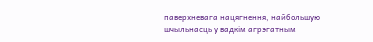паверхневага нацягнення, найбольшую шчыльнасць у вадкім агрэгатным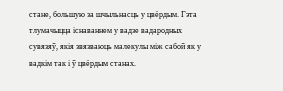стане, большую за шчыльнасць у цвёрдым. Гэта тлумачыцца існаваннем у вадзе вадародных сувязяў, якія звязваюць малекулы між сабой як у вадкім так і ў цвёрдым станах.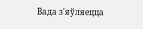Вада з'яўляецца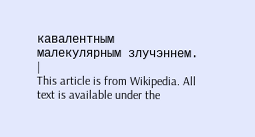кавалентным малекулярным злучэннем.
|
This article is from Wikipedia. All text is available under the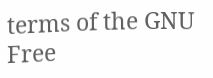terms of the GNU Free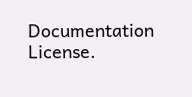Documentation License.